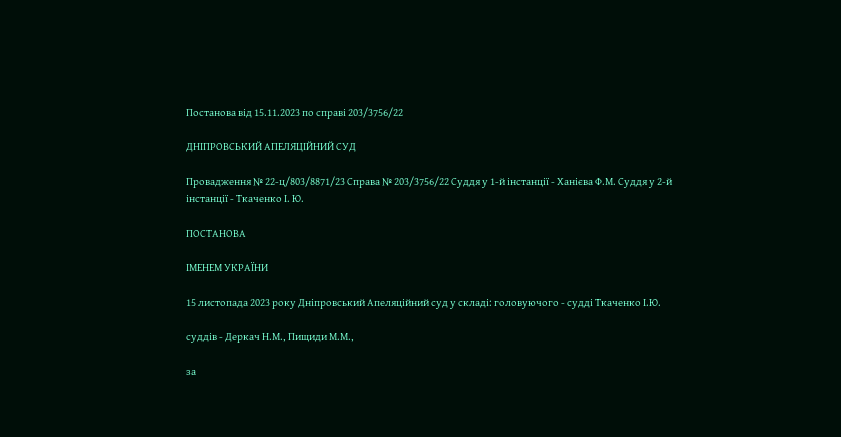Постанова від 15.11.2023 по справі 203/3756/22

ДНІПРОВСЬКИЙ АПЕЛЯЦІЙНИЙ СУД

Провадження № 22-ц/803/8871/23 Справа № 203/3756/22 Суддя у 1-й інстанції - Ханієва Ф.М. Суддя у 2-й інстанції - Ткаченко І. Ю.

ПОСТАНОВА

ІМЕНЕМ УКРАЇНИ

15 листопада 2023 року Дніпровський Апеляційний суд у складі: головуючого - судді Ткаченко І.Ю.

суддів - Деркач Н.М., Пищиди М.М.,

за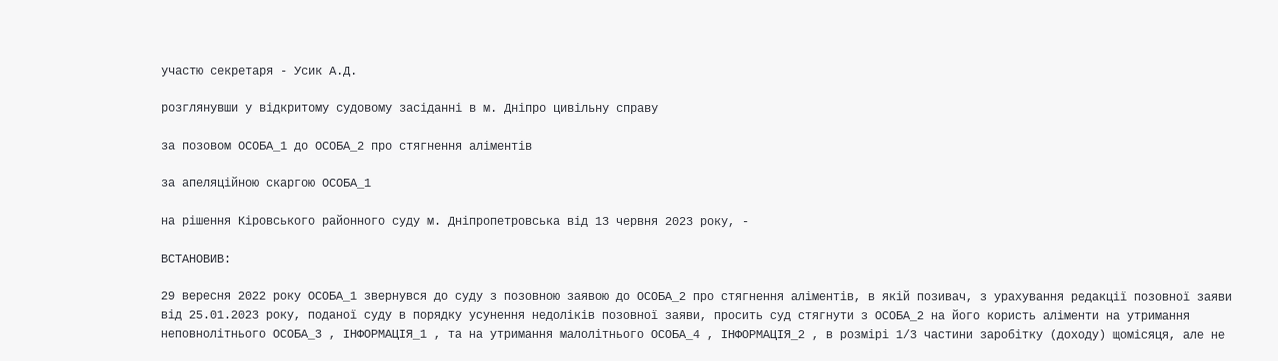участю секретаря - Усик А.Д.

розглянувши у відкритому судовому засіданні в м. Дніпро цивільну справу

за позовом ОСОБА_1 до ОСОБА_2 про стягнення аліментів

за апеляційною скаргою ОСОБА_1

на рішення Кіровського районного суду м. Дніпропетровська від 13 червня 2023 року, -

ВСТАНОВИВ:

29 вересня 2022 року ОСОБА_1 звернувся до суду з позовною заявою до ОСОБА_2 про стягнення аліментів, в якій позивач, з урахування редакції позовної заяви від 25.01.2023 року, поданої суду в порядку усунення недоліків позовної заяви, просить суд стягнути з ОСОБА_2 на його користь аліменти на утримання неповнолітнього ОСОБА_3 , ІНФОРМАЦІЯ_1 , та на утримання малолітнього ОСОБА_4 , ІНФОРМАЦІЯ_2 , в розмірі 1/3 частини заробітку (доходу) щомісяця, але не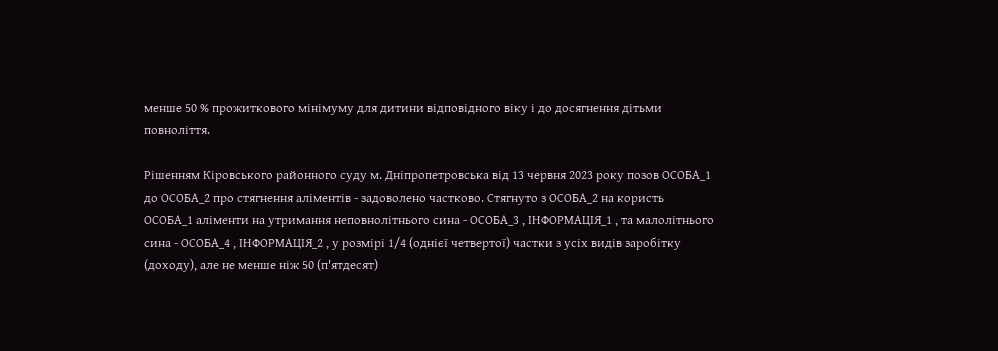менше 50 % прожиткового мінімуму для дитини відповідного віку і до досягнення дітьми повноліття.

Рішенням Кіровського районного суду м. Дніпропетровська від 13 червня 2023 року позов ОСОБА_1 до ОСОБА_2 про стягнення аліментів - задоволено частково. Стягнуто з ОСОБА_2 на користь ОСОБА_1 аліменти на утримання неповнолітнього сина - ОСОБА_3 , ІНФОРМАЦІЯ_1 , та малолітнього сина - ОСОБА_4 , ІНФОРМАЦІЯ_2 , у розмірі 1/4 (однієї четвертої) частки з усіх видів заробітку (доходу), але не менше ніж 50 (п'ятдесят)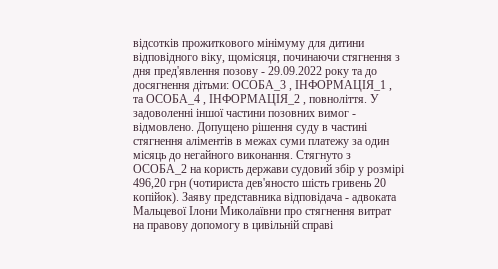відсотків прожиткового мінімуму для дитини відповідного віку, щомісяця, починаючи стягнення з дня пред'явлення позову - 29.09.2022 року та до досягнення дітьми: ОСОБА_3 , ІНФОРМАЦІЯ_1 , та ОСОБА_4 , ІНФОРМАЦІЯ_2 , повноліття. У задоволенні іншої частини позовних вимог - відмовлено. Допущено рішення суду в частині стягнення аліментів в межах суми платежу за один місяць до негайного виконання. Стягнуто з ОСОБА_2 на користь держави судовий збір у розмірі 496,20 грн (чотириста дев'яносто шість гривень 20 копійок). Заяву представника відповідача - адвоката Мальцевої Ілони Миколаївни про стягнення витрат на правову допомогу в цивільній справі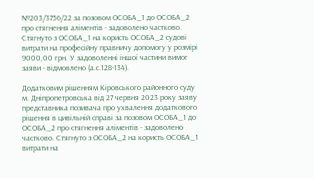№203/3756/22 за позовом ОСОБА_1 до ОСОБА_2 про стягнення аліментів - задоволено частково. Стягнуто з ОСОБА_1 на користь ОСОБА_2 судові витрати на професійну правничу допомогу у розмірі 9000,00 грн. У задоволенні іншої частини вимог заяви - відмовлено (а.с.128-134).

Додатковим рішенням Кіровського районного суду м. Дніпропетровська від 27 червня 2023 року заяву представника позивача про ухвалення додаткового рішення в цивільній справі за позовом ОСОБА_1 до ОСОБА_2 про стягнення аліментів - задоволено частково. Стягнуто з ОСОБА_2 на користь ОСОБА_1 витрати на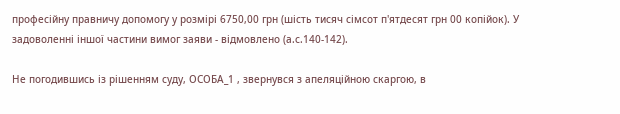професійну правничу допомогу у розмірі 6750,00 грн (шість тисяч сімсот п'ятдесят грн 00 копійок). У задоволенні іншої частини вимог заяви - відмовлено (а.с.140-142).

Не погодившись із рішенням суду, ОСОБА_1 , звернувся з апеляційною скаргою, в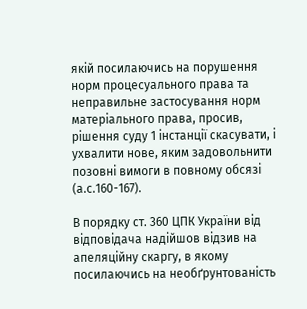якій посилаючись на порушення норм процесуального права та неправильне застосування норм матеріального права, просив, рішення суду 1 інстанції скасувати, і ухвалити нове, яким задовольнити позовні вимоги в повному обсязі (а.с.160-167).

В порядку ст. 360 ЦПК України від відповідача надійшов відзив на апеляційну скаргу, в якому посилаючись на необґрунтованість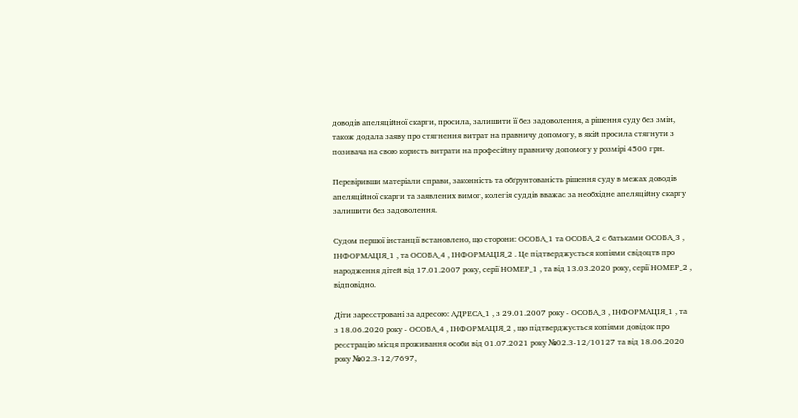доводів апеляційної скарги, просила, залишити її без задоволення, а рішення суду без змін, також додала заяву про стягнення витрат на правничу допомогу, в якій просила стягнути з позивача на свою користь витрати на професійну правничу допомогу у розмірі 4500 грн.

Перевіривши матеріали справи, законність та обґрунтованість рішення суду в межах доводів апеляційної скарги та заявлених вимог, колегія суддів вважає за необхідне апеляційну скаргу залишити без задоволення.

Судом першої інстанції встановлено, що сторони: ОСОБА_1 та ОСОБА_2 є батьками ОСОБА_3 , ІНФОРМАЦІЯ_1 , та ОСОБА_4 , ІНФОРМАЦІЯ_2 . Це підтверджується копіями свідоцтв про народження дітей від 17.01.2007 року, серії НОМЕР_1 , та від 13.03.2020 року, серії НОМЕР_2 , відповідно.

Діти зареєстровані за адресою: АДРЕСА_1 , з 29.01.2007 року - ОСОБА_3 , ІНФОРМАЦІЯ_1 , та з 18.06.2020 року - ОСОБА_4 , ІНФОРМАЦІЯ_2 , що підтверджується копіями довідок про реєстрацію місця проживання особи від 01.07.2021 року №02.3-12/10127 та від 18.06.2020 року №02.3-12/7697,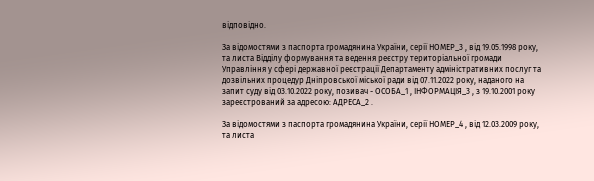відповідно.

За відомостями з паспорта громадянина України, серії НОМЕР_3 , від 19.05.1998 року, та листа Відділу формування та ведення реєстру територіальної громади Управління у сфері державної реєстрації Департаменту адміністративних послуг та дозвільних процедур Дніпровської міської ради від 07.11.2022 року, наданого на запит суду від 03.10.2022 року, позивач - ОСОБА_1 , ІНФОРМАЦІЯ_3 , з 19.10.2001 року зареєстрований за адресою: АДРЕСА_2 .

За відомостями з паспорта громадянина України, серії НОМЕР_4 , від 12.03.2009 року, та листа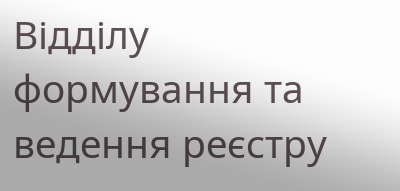Відділу формування та ведення реєстру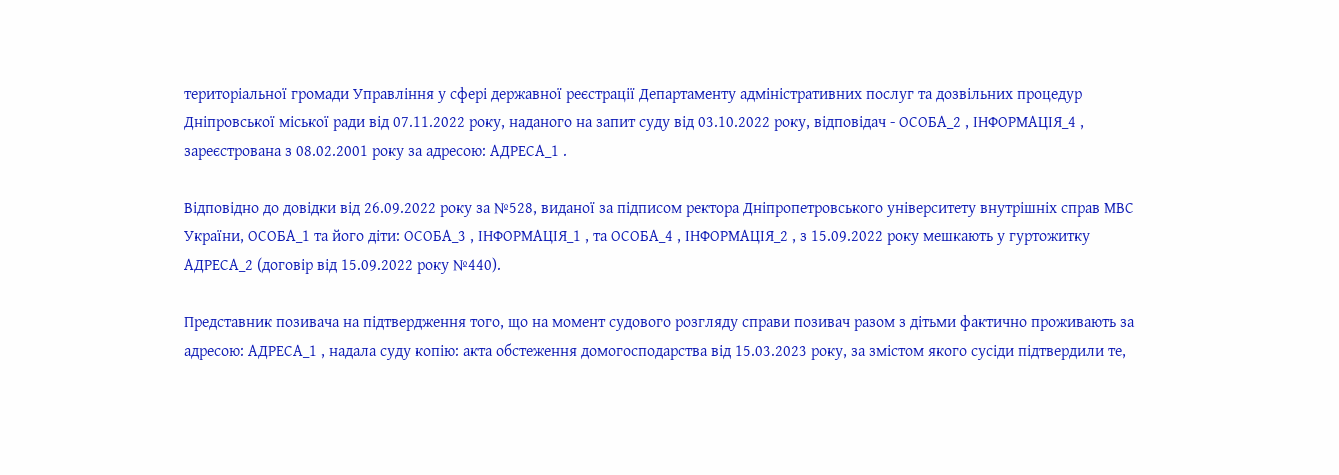територіальної громади Управління у сфері державної реєстрації Департаменту адміністративних послуг та дозвільних процедур Дніпровської міської ради від 07.11.2022 року, наданого на запит суду від 03.10.2022 року, відповідач - ОСОБА_2 , ІНФОРМАЦІЯ_4 , зареєстрована з 08.02.2001 року за адресою: АДРЕСА_1 .

Відповідно до довідки від 26.09.2022 року за №528, виданої за підписом ректора Дніпропетровського університету внутрішніх справ МВС України, ОСОБА_1 та його діти: ОСОБА_3 , ІНФОРМАЦІЯ_1 , та ОСОБА_4 , ІНФОРМАЦІЯ_2 , з 15.09.2022 року мешкають у гуртожитку АДРЕСА_2 (договір від 15.09.2022 року №440).

Представник позивача на підтвердження того, що на момент судового розгляду справи позивач разом з дітьми фактично проживають за адресою: АДРЕСА_1 , надала суду копію: акта обстеження домогосподарства від 15.03.2023 року, за змістом якого сусіди підтвердили те,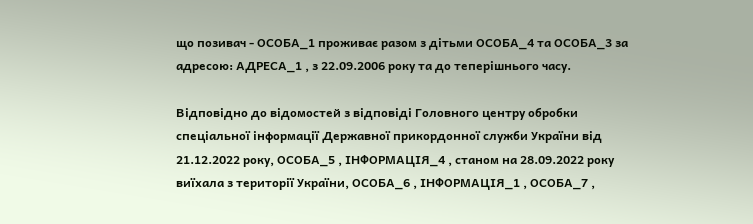що позивач - ОСОБА_1 проживає разом з дітьми ОСОБА_4 та ОСОБА_3 за адресою: АДРЕСА_1 , з 22.09.2006 року та до теперішнього часу.

Відповідно до відомостей з відповіді Головного центру обробки спеціальної інформації Державної прикордонної служби України від 21.12.2022 року, ОСОБА_5 , ІНФОРМАЦІЯ_4 , станом на 28.09.2022 року виїхала з території України, ОСОБА_6 , ІНФОРМАЦІЯ_1 , ОСОБА_7 ,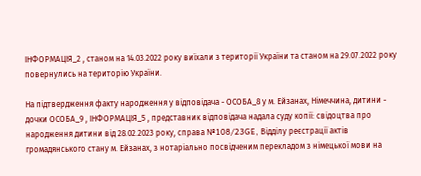ІНФОРМАЦІЯ_2 , станом на 14.03.2022 року виїхали з території України та станом на 29.07.2022 року повернулись на територію України.

На підтвердження факту народження у відповідача - ОСОБА_8 у м. Ейзанах, Німеччина, дитини - дочки ОСОБА_9 , ІНФОРМАЦІЯ_5 , представник відповідача надала суду копії: свідоцтва про народження дитини від 28.02.2023 року, справа №108/23GE, Відділу реєстрації актів громадянського стану м. Ейзанах, з нотаріально посвідченим перекладом з німецької мови на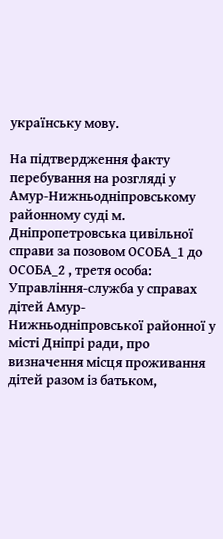українську мову.

На підтвердження факту перебування на розгляді у Амур-Нижньодніпровському районному суді м. Дніпропетровська цивільної справи за позовом ОСОБА_1 до ОСОБА_2 , третя особа: Управління-служба у справах дітей Амур-Нижньодніпровської районної у місті Дніпрі ради, про визначення місця проживання дітей разом із батьком,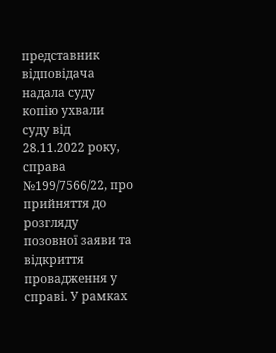представник відповідача надала суду копію ухвали суду від 28.11.2022 року, справа №199/7566/22, про прийняття до розгляду позовної заяви та відкриття провадження у справі. У рамках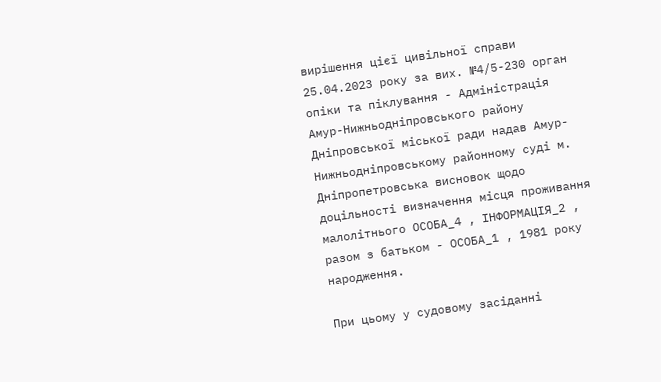вирішення цієї цивільної справи 25.04.2023 року за вих. №4/5-230 орган опіки та піклування - Адміністрація Амур-Нижньодніпровського району Дніпровської міської ради надав Амур-Нижньодніпровському районному суді м. Дніпропетровська висновок щодо доцільності визначення місця проживання малолітнього ОСОБА_4 , ІНФОРМАЦІЯ_2 , разом з батьком - ОСОБА_1 , 1981 року народження.

При цьому у судовому засіданні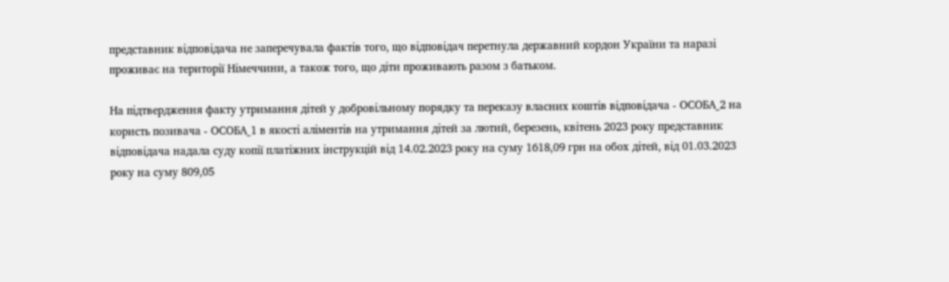представник відповідача не заперечувала фактів того, що відповідач перетнула державний кордон України та наразі проживає на території Німеччини, а також того, що діти проживають разом з батьком.

На підтвердження факту утримання дітей у добровільному порядку та переказу власних коштів відповідача - ОСОБА_2 на користь позивача - ОСОБА_1 в якості аліментів на утримання дітей за лютий, березень, квітень 2023 року представник відповідача надала суду копії платіжних інструкцій від 14.02.2023 року на суму 1618,09 грн на обох дітей, від 01.03.2023 року на суму 809,05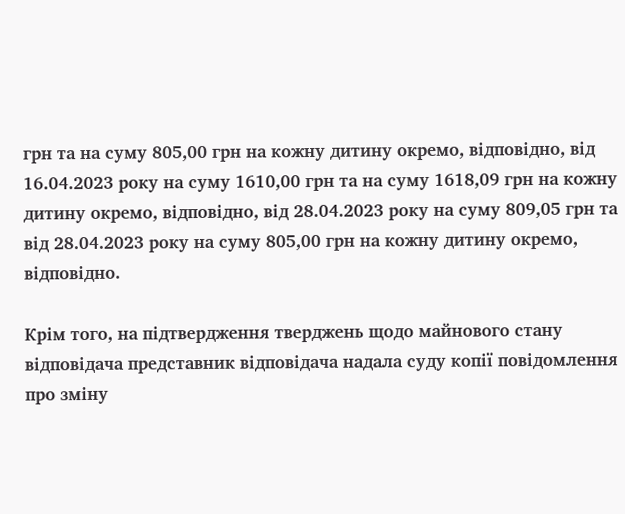грн та на суму 805,00 грн на кожну дитину окремо, відповідно, від 16.04.2023 року на суму 1610,00 грн та на суму 1618,09 грн на кожну дитину окремо, відповідно, від 28.04.2023 року на суму 809,05 грн та від 28.04.2023 року на суму 805,00 грн на кожну дитину окремо, відповідно.

Крім того, на підтвердження тверджень щодо майнового стану відповідача представник відповідача надала суду копії повідомлення про зміну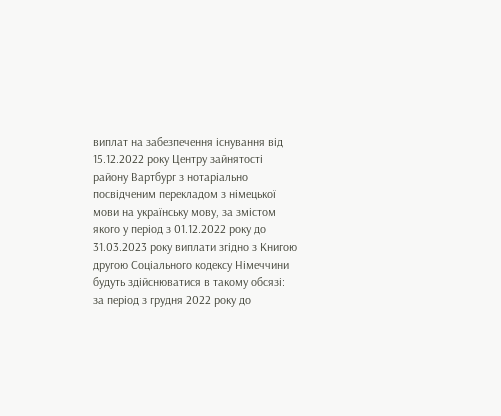виплат на забезпечення існування від 15.12.2022 року Центру зайнятості району Вартбург з нотаріально посвідченим перекладом з німецької мови на українську мову, за змістом якого у період з 01.12.2022 року до 31.03.2023 року виплати згідно з Книгою другою Соціального кодексу Німеччини будуть здійснюватися в такому обсязі: за період з грудня 2022 року до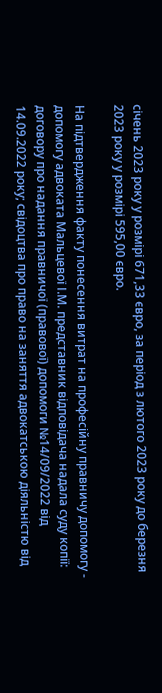січень 2023 року у розмірі 671,33 євро, за період з лютого 2023 року до березня 2023 року у розмірі 595,00 євро.

На підтвердження факту понесення витрат на професійну правничу допомогу - допомогу адвоката Мальцевої І.М. представник відповідача надала суду копії: договору про надання правничої (правової) допомоги №14/09/2022 від 14.09.2022 року; свідоцтва про право на заняття адвокатською діяльністю від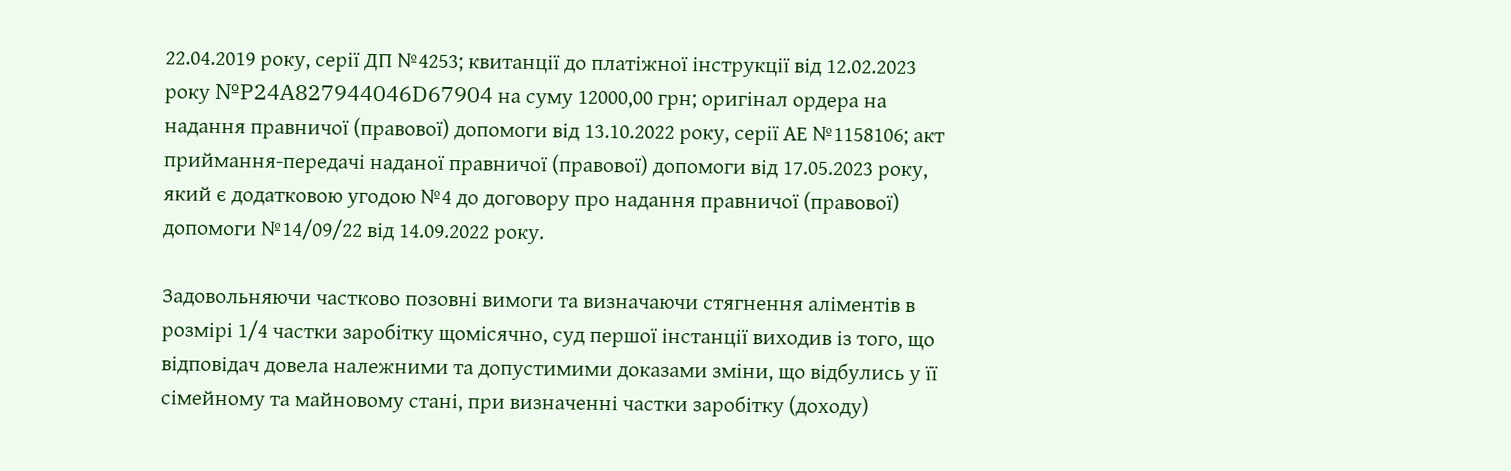22.04.2019 року, серії ДП №4253; квитанції до платіжної інструкції від 12.02.2023 року №P24A827944046D67904 на суму 12000,00 грн; оригінал ордера на надання правничої (правової) допомоги від 13.10.2022 року, серії АЕ №1158106; акт приймання-передачі наданої правничої (правової) допомоги від 17.05.2023 року, який є додатковою угодою №4 до договору про надання правничої (правової) допомоги №14/09/22 від 14.09.2022 року.

Задовольняючи частково позовні вимоги та визначаючи стягнення аліментів в розмірі 1/4 частки заробітку щомісячно, суд першої інстанції виходив із того, що відповідач довела належними та допустимими доказами зміни, що відбулись у її сімейному та майновому стані, при визначенні частки заробітку (доходу)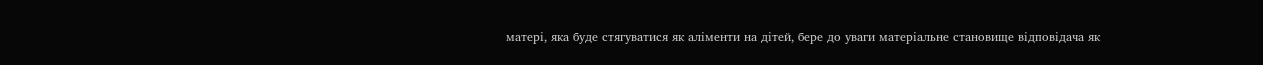матері, яка буде стягуватися як аліменти на дітей, бере до уваги матеріальне становище відповідача як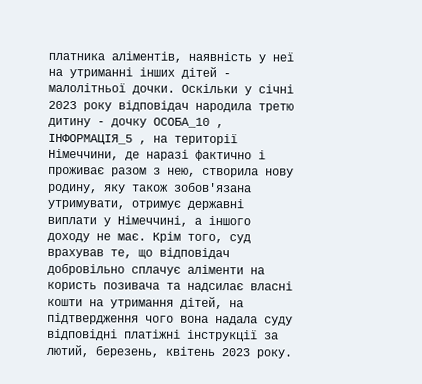платника аліментів, наявність у неї на утриманні інших дітей - малолітньої дочки. Оскільки у січні 2023 року відповідач народила третю дитину - дочку ОСОБА_10 , ІНФОРМАЦІЯ_5 , на території Німеччини, де наразі фактично і проживає разом з нею, створила нову родину, яку також зобов'язана утримувати, отримує державні виплати у Німеччині, а іншого доходу не має. Крім того, суд врахував те, що відповідач добровільно сплачує аліменти на користь позивача та надсилає власні кошти на утримання дітей, на підтвердження чого вона надала суду відповідні платіжні інструкції за лютий, березень, квітень 2023 року.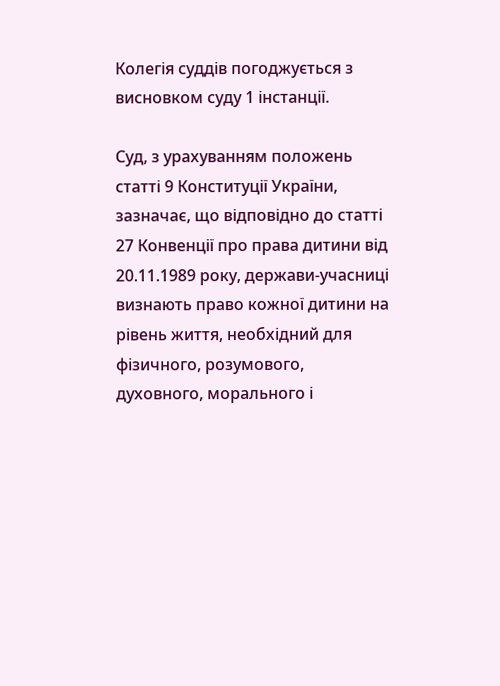Колегія суддів погоджується з висновком суду 1 інстанції.

Суд, з урахуванням положень статті 9 Конституції України, зазначає, що відповідно до статті 27 Конвенції про права дитини від 20.11.1989 року, держави-учасниці визнають право кожної дитини на рівень життя, необхідний для фізичного, розумового, духовного, морального і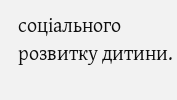соціального розвитку дитини.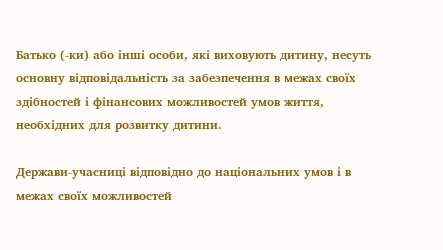Батько (-ки) або інші особи, які виховують дитину, несуть основну відповідальність за забезпечення в межах своїх здібностей і фінансових можливостей умов життя, необхідних для розвитку дитини.

Держави-учасниці відповідно до національних умов і в межах своїх можливостей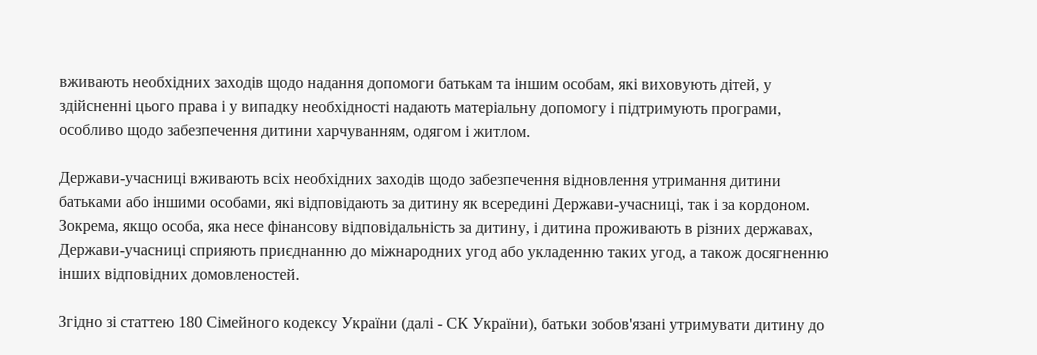вживають необхідних заходів щодо надання допомоги батькам та іншим особам, які виховують дітей, у здійсненні цього права і у випадку необхідності надають матеріальну допомогу і підтримують програми, особливо щодо забезпечення дитини харчуванням, одягом і житлом.

Держави-учасниці вживають всіх необхідних заходів щодо забезпечення відновлення утримання дитини батьками або іншими особами, які відповідають за дитину як всередині Держави-учасниці, так і за кордоном. Зокрема, якщо особа, яка несе фінансову відповідальність за дитину, і дитина проживають в різних державах, Держави-учасниці сприяють приєднанню до міжнародних угод або укладенню таких угод, а також досягненню інших відповідних домовленостей.

Згідно зі статтею 180 Сімейного кодексу України (далі - СК України), батьки зобов'язані утримувати дитину до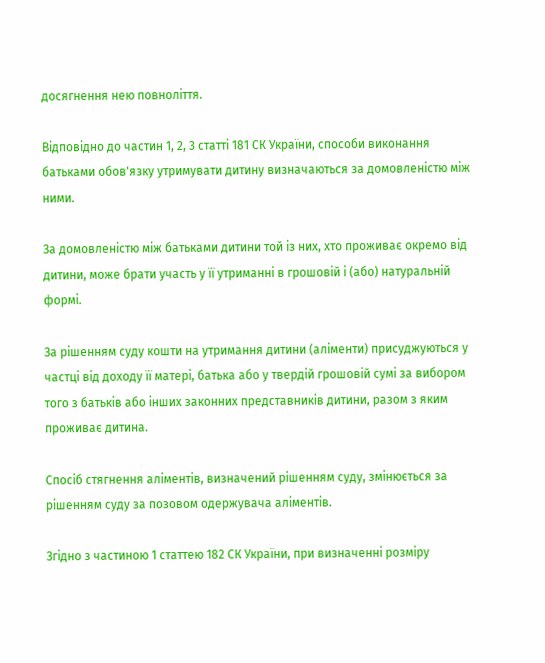досягнення нею повноліття.

Відповідно до частин 1, 2, 3 статті 181 СК України, способи виконання батьками обов'язку утримувати дитину визначаються за домовленістю між ними.

За домовленістю між батьками дитини той із них, хто проживає окремо від дитини, може брати участь у її утриманні в грошовій і (або) натуральній формі.

За рішенням суду кошти на утримання дитини (аліменти) присуджуються у частці від доходу її матері, батька або у твердій грошовій сумі за вибором того з батьків або інших законних представників дитини, разом з яким проживає дитина.

Спосіб стягнення аліментів, визначений рішенням суду, змінюється за рішенням суду за позовом одержувача аліментів.

Згідно з частиною 1 статтею 182 СК України, при визначенні розміру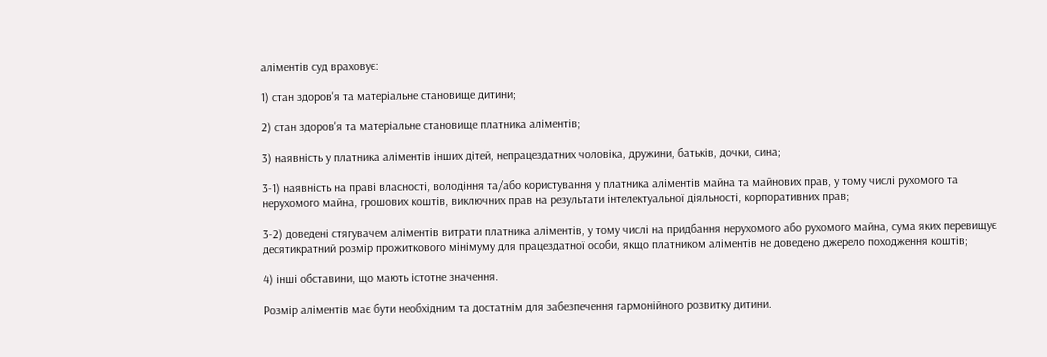аліментів суд враховує:

1) стан здоров'я та матеріальне становище дитини;

2) стан здоров'я та матеріальне становище платника аліментів;

3) наявність у платника аліментів інших дітей, непрацездатних чоловіка, дружини, батьків, дочки, сина;

3-1) наявність на праві власності, володіння та/або користування у платника аліментів майна та майнових прав, у тому числі рухомого та нерухомого майна, грошових коштів, виключних прав на результати інтелектуальної діяльності, корпоративних прав;

3-2) доведені стягувачем аліментів витрати платника аліментів, у тому числі на придбання нерухомого або рухомого майна, сума яких перевищує десятикратний розмір прожиткового мінімуму для працездатної особи, якщо платником аліментів не доведено джерело походження коштів;

4) інші обставини, що мають істотне значення.

Розмір аліментів має бути необхідним та достатнім для забезпечення гармонійного розвитку дитини.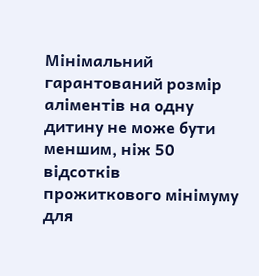Мінімальний гарантований розмір аліментів на одну дитину не може бути меншим, ніж 50 відсотків прожиткового мінімуму для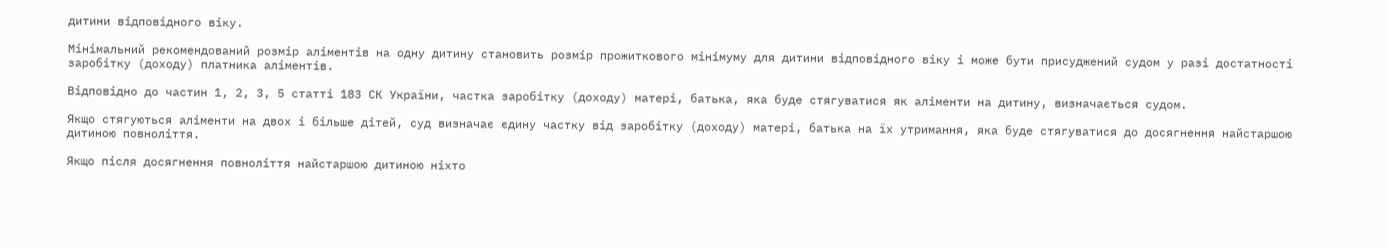дитини відповідного віку.

Мінімальний рекомендований розмір аліментів на одну дитину становить розмір прожиткового мінімуму для дитини відповідного віку і може бути присуджений судом у разі достатності заробітку (доходу) платника аліментів.

Відповідно до частин 1, 2, 3, 5 статті 183 СК України, частка заробітку (доходу) матері, батька, яка буде стягуватися як аліменти на дитину, визначається судом.

Якщо стягуються аліменти на двох і більше дітей, суд визначає єдину частку від заробітку (доходу) матері, батька на їх утримання, яка буде стягуватися до досягнення найстаршою дитиною повноліття.

Якщо після досягнення повноліття найстаршою дитиною ніхто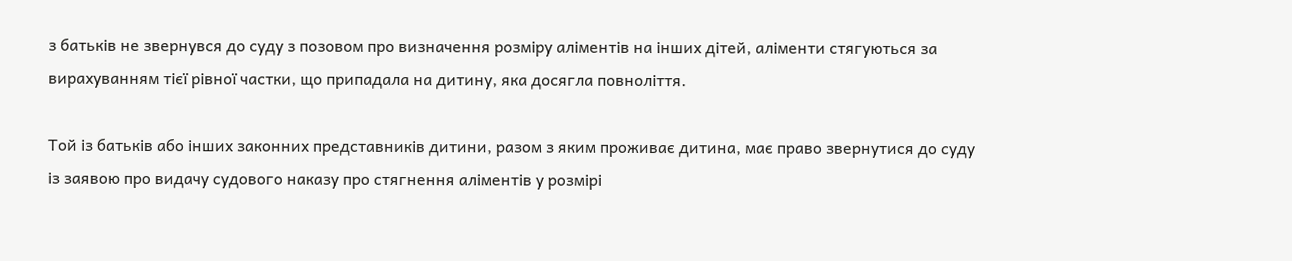з батьків не звернувся до суду з позовом про визначення розміру аліментів на інших дітей, аліменти стягуються за вирахуванням тієї рівної частки, що припадала на дитину, яка досягла повноліття.

Той із батьків або інших законних представників дитини, разом з яким проживає дитина, має право звернутися до суду із заявою про видачу судового наказу про стягнення аліментів у розмірі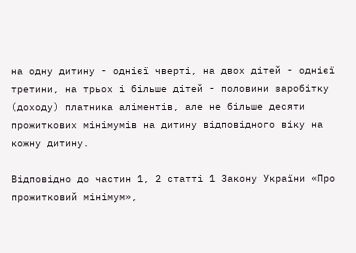на одну дитину - однієї чверті, на двох дітей - однієї третини, на трьох і більше дітей - половини заробітку (доходу) платника аліментів, але не більше десяти прожиткових мінімумів на дитину відповідного віку на кожну дитину.

Відповідно до частин 1, 2 статті 1 Закону України «Про прожитковий мінімум»,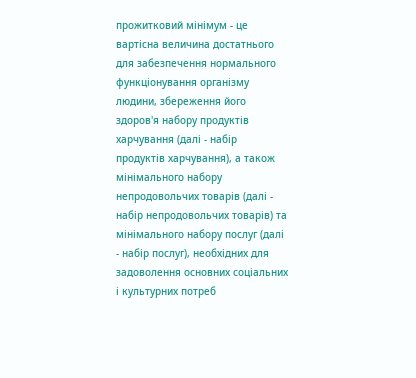прожитковий мінімум - це вартісна величина достатнього для забезпечення нормального функціонування організму людини, збереження його здоров'я набору продуктів харчування (далі - набір продуктів харчування), а також мінімального набору непродовольчих товарів (далі - набір непродовольчих товарів) та мінімального набору послуг (далі - набір послуг), необхідних для задоволення основних соціальних і культурних потреб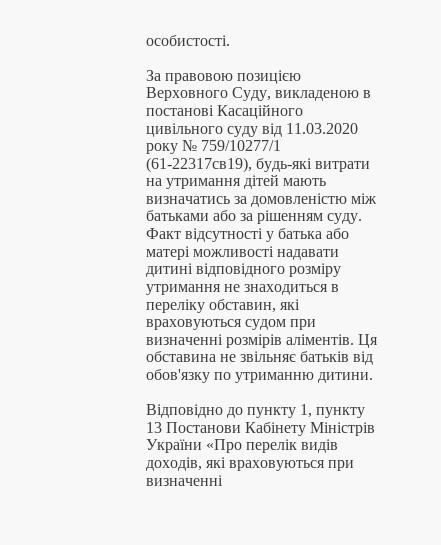особистості.

За правовою позицією Верховного Суду, викладеною в постанові Касаційного цивільного суду від 11.03.2020 року № 759/10277/1 (61-22317св19), будь-які витрати на утримання дітей мають визначатись за домовленістю між батьками або за рішенням суду. Факт відсутності у батька або матері можливості надавати дитині відповідного розміру утримання не знаходиться в переліку обставин, які враховуються судом при визначенні розмірів аліментів. Ця обставина не звільняє батьків від обов'язку по утриманню дитини.

Відповідно до пункту 1, пункту 13 Постанови Кабінету Міністрів України «Про перелік видів доходів, які враховуються при визначенні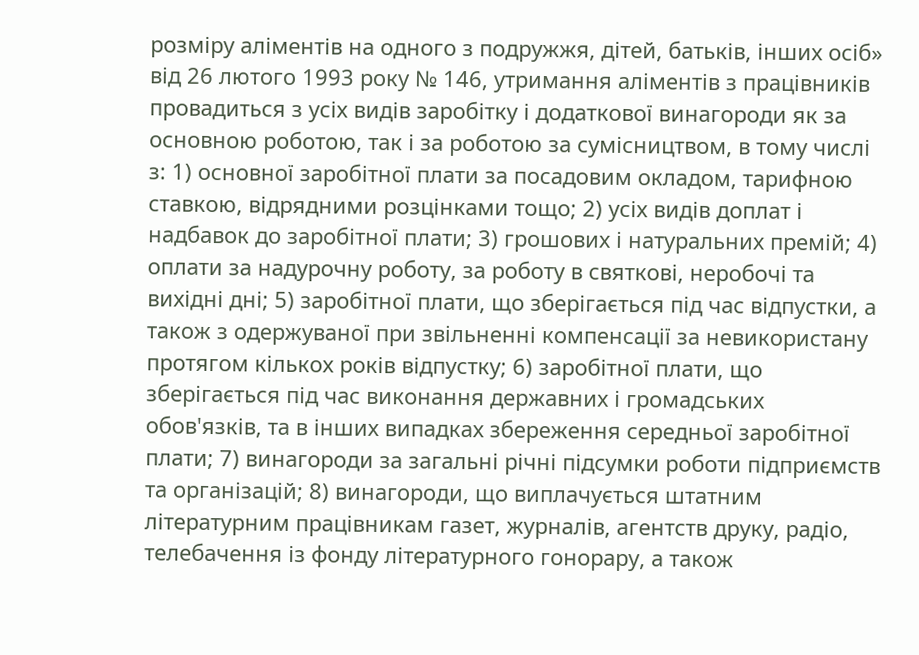розміру аліментів на одного з подружжя, дітей, батьків, інших осіб» від 26 лютого 1993 року № 146, утримання аліментів з працівників провадиться з усіх видів заробітку і додаткової винагороди як за основною роботою, так і за роботою за сумісництвом, в тому числі з: 1) основної заробітної плати за посадовим окладом, тарифною ставкою, відрядними розцінками тощо; 2) усіх видів доплат і надбавок до заробітної плати; 3) грошових і натуральних премій; 4) оплати за надурочну роботу, за роботу в святкові, неробочі та вихідні дні; 5) заробітної плати, що зберігається під час відпустки, а також з одержуваної при звільненні компенсації за невикористану протягом кількох років відпустку; 6) заробітної плати, що зберігається під час виконання державних і громадських обов'язків, та в інших випадках збереження середньої заробітної плати; 7) винагороди за загальні річні підсумки роботи підприємств та організацій; 8) винагороди, що виплачується штатним літературним працівникам газет, журналів, агентств друку, радіо, телебачення із фонду літературного гонорару, а також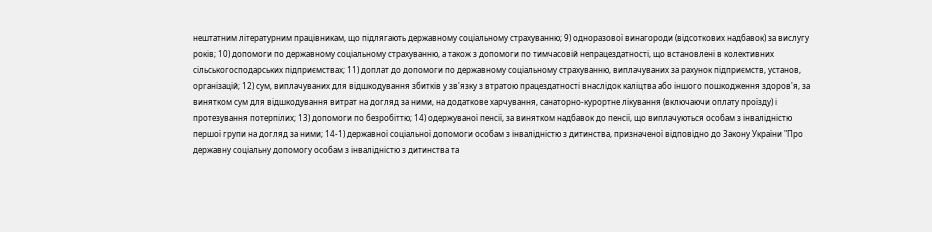нештатним літературним працівникам, що підлягають державному соціальному страхуванню; 9) одноразової винагороди (відсоткових надбавок) за вислугу років; 10) допомоги по державному соціальному страхуванню, а також з допомоги по тимчасовій непрацездатності, що встановлені в колективних сільськогосподарських підприємствах; 11) доплат до допомоги по державному соціальному страхуванню, виплачуваних за рахунок підприємств, установ, організацій; 12) сум, виплачуваних для відшкодування збитків у зв'язку з втратою працездатності внаслідок каліцтва або іншого пошкодження здоров'я, за винятком сум для відшкодування витрат на догляд за ними, на додаткове харчування, санаторно-курортне лікування (включаючи оплату проїзду) і протезування потерпілих; 13) допомоги по безробіттю; 14) одержуваної пенсії, за винятком надбавок до пенсії, що виплачуються особам з інвалідністю першої групи на догляд за ними; 14-1) державної соціальної допомоги особам з інвалідністю з дитинства, призначеної відповідно до Закону України "Про державну соціальну допомогу особам з інвалідністю з дитинства та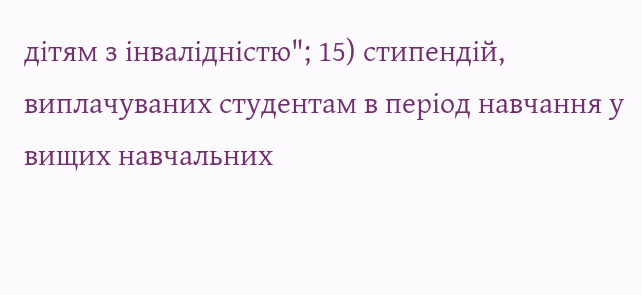дітям з інвалідністю"; 15) стипендій, виплачуваних студентам в період навчання у вищих навчальних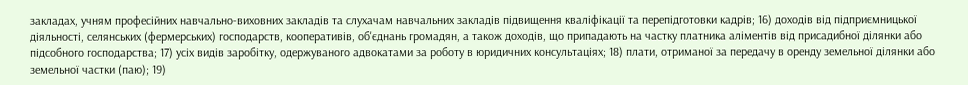закладах, учням професійних навчально-виховних закладів та слухачам навчальних закладів підвищення кваліфікації та перепідготовки кадрів; 16) доходів від підприємницької діяльності, селянських (фермерських) господарств, кооперативів, об'єднань громадян, а також доходів, що припадають на частку платника аліментів від присадибної ділянки або підсобного господарства; 17) усіх видів заробітку, одержуваного адвокатами за роботу в юридичних консультаціях; 18) плати, отриманої за передачу в оренду земельної ділянки або земельної частки (паю); 19)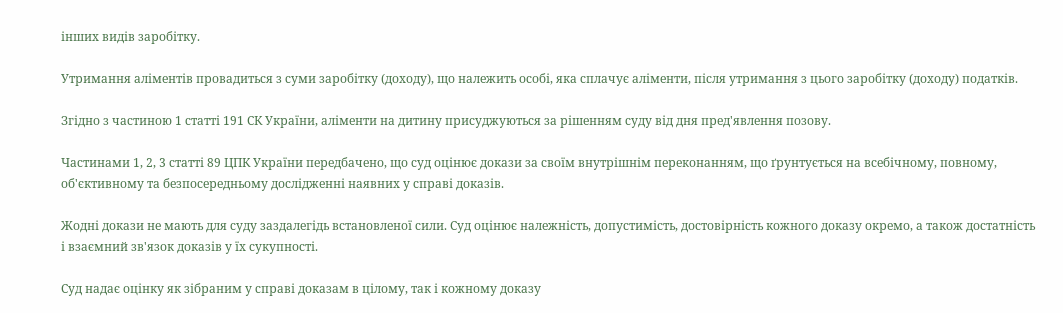інших видів заробітку.

Утримання аліментів провадиться з суми заробітку (доходу), що належить особі, яка сплачує аліменти, після утримання з цього заробітку (доходу) податків.

Згідно з частиною 1 статті 191 СК України, аліменти на дитину присуджуються за рішенням суду від дня пред'явлення позову.

Частинами 1, 2, 3 статті 89 ЦПК України передбачено, що суд оцінює докази за своїм внутрішнім переконанням, що ґрунтується на всебічному, повному, об'єктивному та безпосередньому дослідженні наявних у справі доказів.

Жодні докази не мають для суду заздалегідь встановленої сили. Суд оцінює належність, допустимість, достовірність кожного доказу окремо, а також достатність і взаємний зв'язок доказів у їх сукупності.

Суд надає оцінку як зібраним у справі доказам в цілому, так і кожному доказу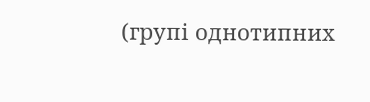(групі однотипних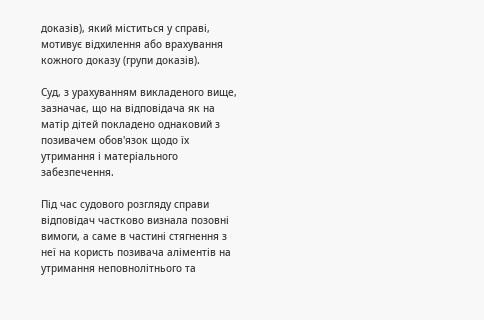доказів), який міститься у справі, мотивує відхилення або врахування кожного доказу (групи доказів).

Суд, з урахуванням викладеного вище, зазначає, що на відповідача як на матір дітей покладено однаковий з позивачем обов'язок щодо їх утримання і матеріального забезпечення.

Під час судового розгляду справи відповідач частково визнала позовні вимоги, а саме в частині стягнення з неї на користь позивача аліментів на утримання неповнолітнього та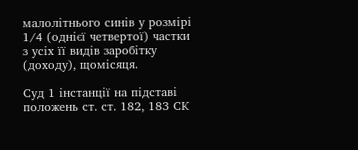малолітнього синів у розмірі 1/4 (однієї четвертої) частки з усіх її видів заробітку (доходу), щомісяця.

Суд 1 інстанції на підставі положень ст. ст. 182, 183 СК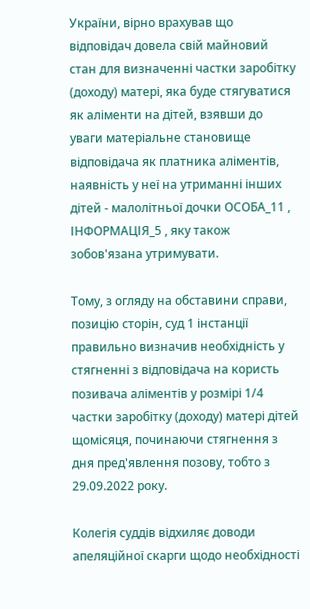України, вірно врахував що відповідач довела свій майновий стан для визначенні частки заробітку (доходу) матері, яка буде стягуватися як аліменти на дітей, взявши до уваги матеріальне становище відповідача як платника аліментів, наявність у неї на утриманні інших дітей - малолітньої дочки ОСОБА_11 , ІНФОРМАЦІЯ_5 , яку також зобов'язана утримувати.

Тому, з огляду на обставини справи, позицію сторін, суд 1 інстанції правильно визначив необхідність у стягненні з відповідача на користь позивача аліментів у розмірі 1/4 частки заробітку (доходу) матері дітей щомісяця, починаючи стягнення з дня пред'явлення позову, тобто з 29.09.2022 року.

Колегія суддів відхиляє доводи апеляційної скарги щодо необхідності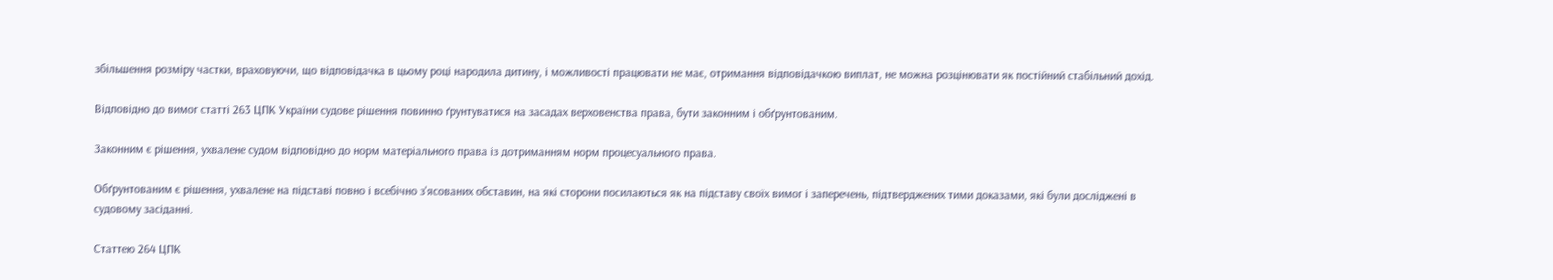збільшення розміру частки, враховуючи, що відповідачка в цьому році народила дитину, і можливості працювати не має, отримання відповідачкою виплат, не можна розцінювати як постійний стабільний дохід.

Відповідно до вимог статті 263 ЦПК України судове рішення повинно ґрунтуватися на засадах верховенства права, бути законним і обґрунтованим.

Законним є рішення, ухвалене судом відповідно до норм матеріального права із дотриманням норм процесуального права.

Обґрунтованим є рішення, ухвалене на підставі повно і всебічно з'ясованих обставин, на які сторони посилаються як на підставу своїх вимог і заперечень, підтверджених тими доказами, які були досліджені в судовому засіданні.

Статтею 264 ЦПК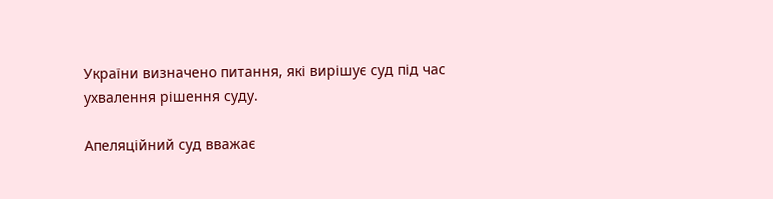України визначено питання, які вирішує суд під час ухвалення рішення суду.

Апеляційний суд вважає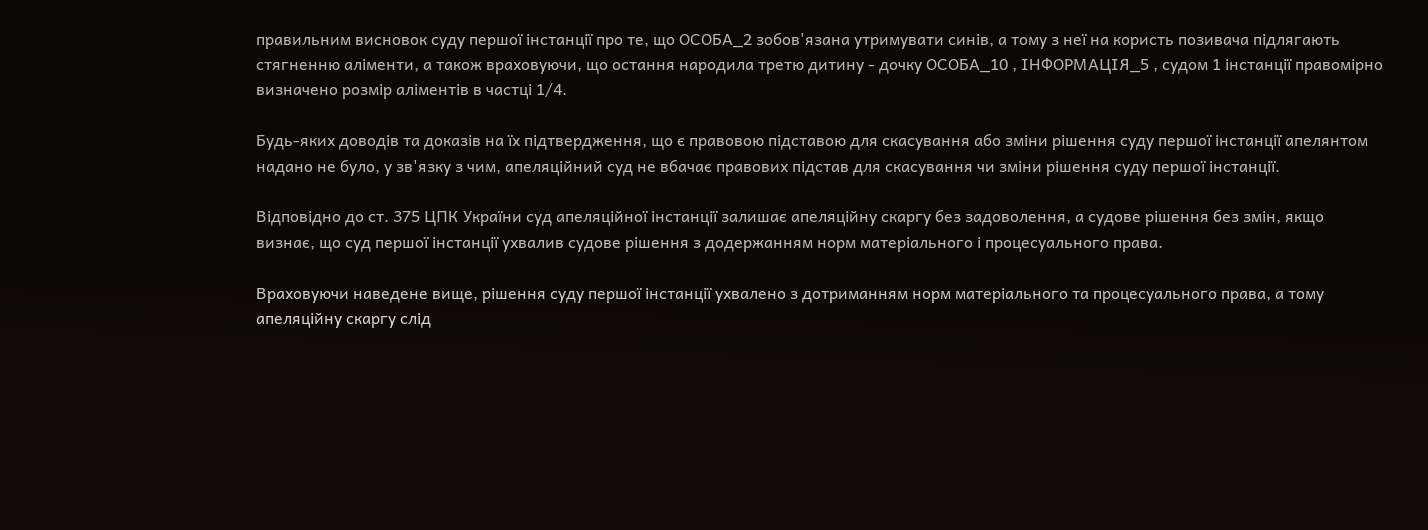правильним висновок суду першої інстанції про те, що ОСОБА_2 зобов'язана утримувати синів, а тому з неї на користь позивача підлягають стягненню аліменти, а також враховуючи, що остання народила третю дитину - дочку ОСОБА_10 , ІНФОРМАЦІЯ_5 , судом 1 інстанції правомірно визначено розмір аліментів в частці 1/4.

Будь-яких доводів та доказів на їх підтвердження, що є правовою підставою для скасування або зміни рішення суду першої інстанції апелянтом надано не було, у зв'язку з чим, апеляційний суд не вбачає правових підстав для скасування чи зміни рішення суду першої інстанції.

Відповідно до ст. 375 ЦПК України суд апеляційної інстанції залишає апеляційну скаргу без задоволення, а судове рішення без змін, якщо визнає, що суд першої інстанції ухвалив судове рішення з додержанням норм матеріального і процесуального права.

Враховуючи наведене вище, рішення суду першої інстанції ухвалено з дотриманням норм матеріального та процесуального права, а тому апеляційну скаргу слід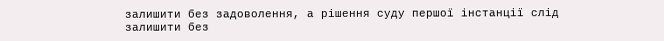залишити без задоволення, а рішення суду першої інстанції слід залишити без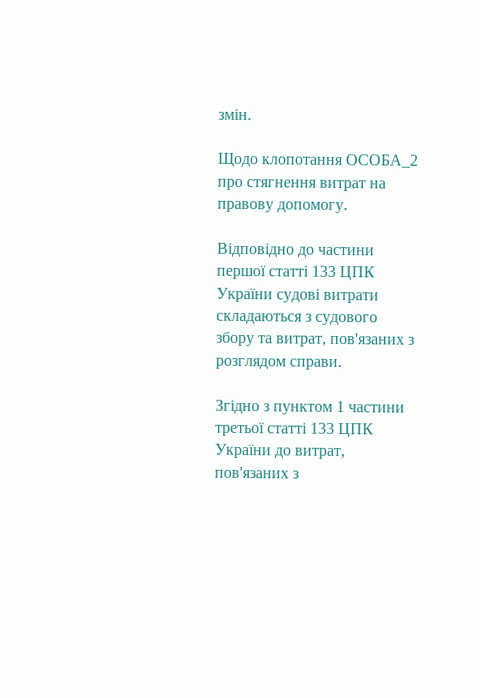змін.

Щодо клопотання ОСОБА_2 про стягнення витрат на правову допомогу.

Відповідно до частини першої статті 133 ЦПК України судові витрати складаються з судового збору та витрат, пов'язаних з розглядом справи.

Згідно з пунктом 1 частини третьої статті 133 ЦПК України до витрат, пов'язаних з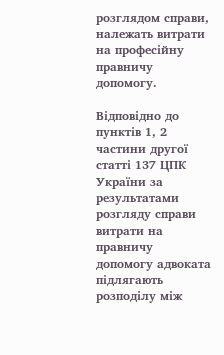розглядом справи, належать витрати на професійну правничу допомогу.

Відповідно до пунктів 1, 2 частини другої статті 137 ЦПК України за результатами розгляду справи витрати на правничу допомогу адвоката підлягають розподілу між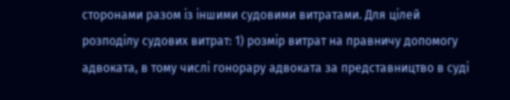сторонами разом із іншими судовими витратами. Для цілей розподілу судових витрат: 1) розмір витрат на правничу допомогу адвоката, в тому числі гонорару адвоката за представництво в суді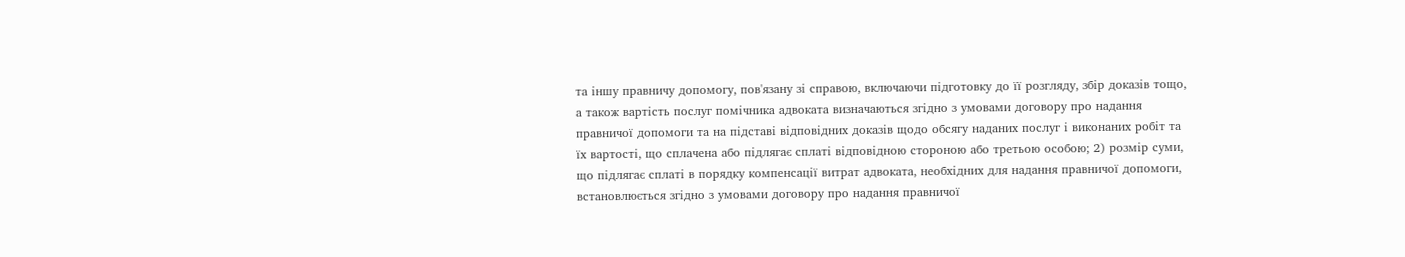та іншу правничу допомогу, пов'язану зі справою, включаючи підготовку до її розгляду, збір доказів тощо, а також вартість послуг помічника адвоката визначаються згідно з умовами договору про надання правничої допомоги та на підставі відповідних доказів щодо обсягу наданих послуг і виконаних робіт та їх вартості, що сплачена або підлягає сплаті відповідною стороною або третьою особою; 2) розмір суми, що підлягає сплаті в порядку компенсації витрат адвоката, необхідних для надання правничої допомоги, встановлюється згідно з умовами договору про надання правничої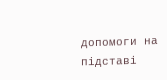допомоги на підставі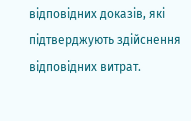відповідних доказів, які підтверджують здійснення відповідних витрат.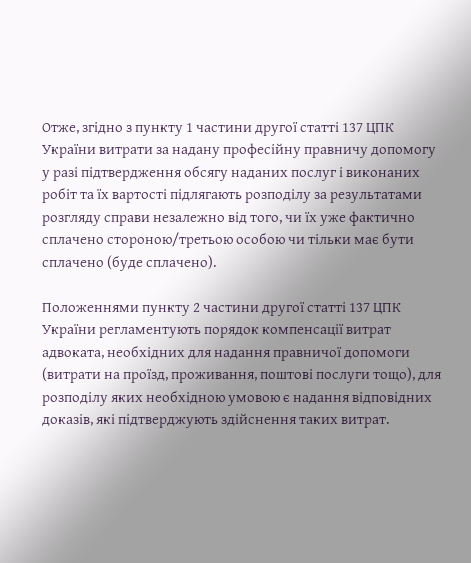Отже, згідно з пункту 1 частини другої статті 137 ЦПК України витрати за надану професійну правничу допомогу у разі підтвердження обсягу наданих послуг і виконаних робіт та їх вартості підлягають розподілу за результатами розгляду справи незалежно від того, чи їх уже фактично сплачено стороною/третьою особою чи тільки має бути сплачено (буде сплачено).

Положеннями пункту 2 частини другої статті 137 ЦПК України регламентують порядок компенсації витрат адвоката, необхідних для надання правничої допомоги (витрати на проїзд, проживання, поштові послуги тощо), для розподілу яких необхідною умовою є надання відповідних доказів, які підтверджують здійснення таких витрат.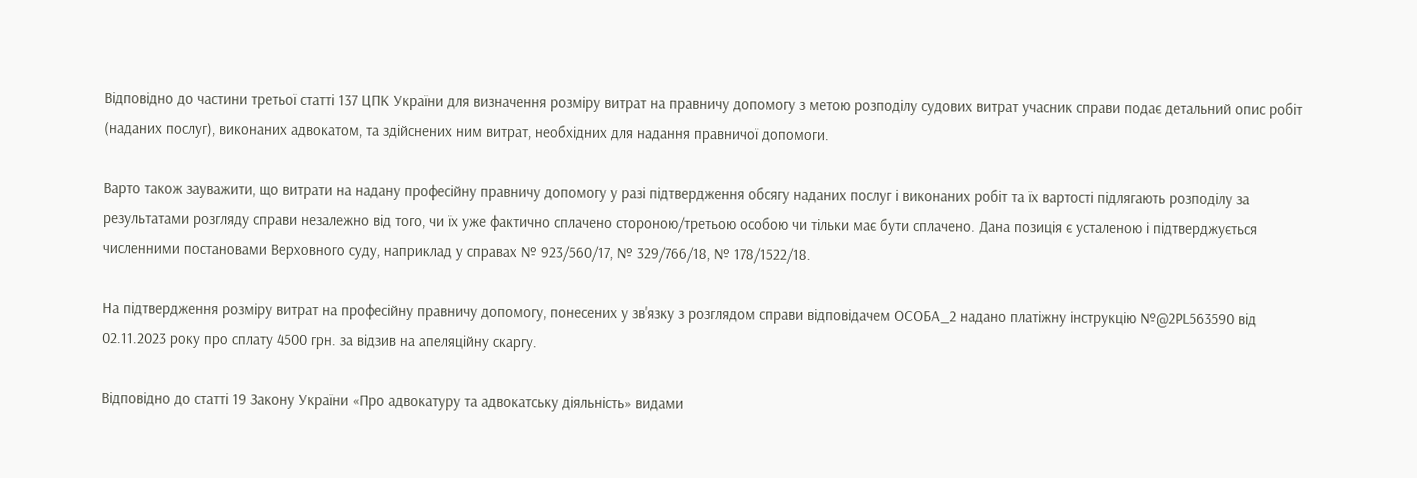Відповідно до частини третьої статті 137 ЦПК України для визначення розміру витрат на правничу допомогу з метою розподілу судових витрат учасник справи подає детальний опис робіт (наданих послуг), виконаних адвокатом, та здійснених ним витрат, необхідних для надання правничої допомоги.

Варто також зауважити, що витрати на надану професійну правничу допомогу у разі підтвердження обсягу наданих послуг і виконаних робіт та їх вартості підлягають розподілу за результатами розгляду справи незалежно від того, чи їх уже фактично сплачено стороною/третьою особою чи тільки має бути сплачено. Дана позиція є усталеною і підтверджується численними постановами Верховного суду, наприклад у справах № 923/560/17, № 329/766/18, № 178/1522/18.

На підтвердження розміру витрат на професійну правничу допомогу, понесених у зв'язку з розглядом справи відповідачем ОСОБА_2 надано платіжну інструкцію №@2PL563590 від 02.11.2023 року про сплату 4500 грн. за відзив на апеляційну скаргу.

Відповідно до статті 19 Закону України «Про адвокатуру та адвокатську діяльність» видами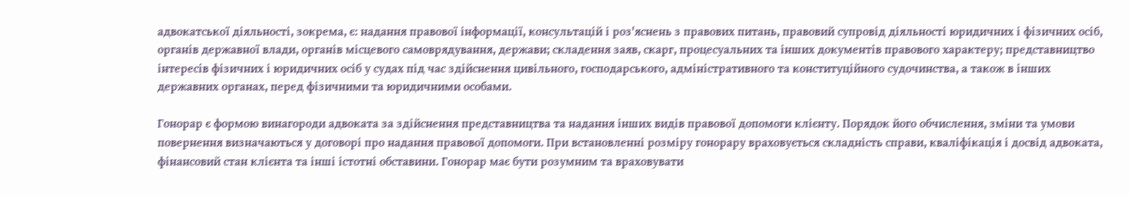адвокатської діяльності, зокрема, є: надання правової інформації, консультацій і роз'яснень з правових питань, правовий супровід діяльності юридичних і фізичних осіб, органів державної влади, органів місцевого самоврядування, держави; складення заяв, скарг, процесуальних та інших документів правового характеру; представництво інтересів фізичних і юридичних осіб у судах під час здійснення цивільного, господарського, адміністративного та конституційного судочинства, а також в інших державних органах, перед фізичними та юридичними особами.

Гонорар є формою винагороди адвоката за здійснення представництва та надання інших видів правової допомоги клієнту. Порядок його обчислення, зміни та умови повернення визначаються у договорі про надання правової допомоги. При встановленні розміру гонорару враховується складність справи, кваліфікація і досвід адвоката, фінансовий стан клієнта та інші істотні обставини. Гонорар має бути розумним та враховувати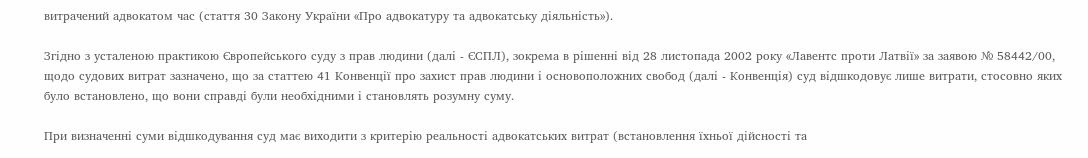витрачений адвокатом час (стаття 30 Закону України «Про адвокатуру та адвокатську діяльність»).

Згідно з усталеною практикою Європейського суду з прав людини (далі - ЄСПЛ), зокрема в рішенні від 28 листопада 2002 року «Лавентс проти Латвії» за заявою № 58442/00, щодо судових витрат зазначено, що за статтею 41 Конвенції про захист прав людини і основоположних свобод (далі - Конвенція) суд відшкодовує лише витрати, стосовно яких було встановлено, що вони справді були необхідними і становлять розумну суму.

При визначенні суми відшкодування суд має виходити з критерію реальності адвокатських витрат (встановлення їхньої дійсності та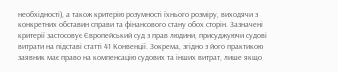необхідності), а також критерію розумності їхнього розміру, виходячи з конкретних обставин справи та фінансового стану обох сторін. Зазначені критерії застосовує Європейський суд з прав людини, присуджуючи судові витрати на підставі статті 41 Конвенції. Зокрема, згідно з його практикою заявник має право на компенсацію судових та інших витрат, лише якщо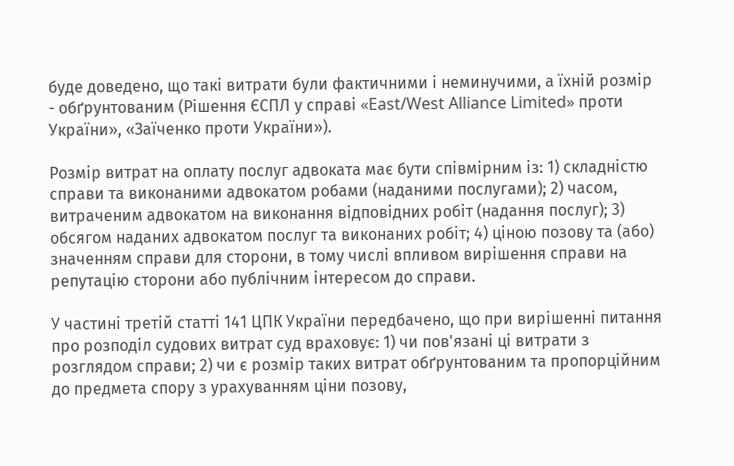буде доведено, що такі витрати були фактичними і неминучими, а їхній розмір - обґрунтованим (Рішення ЄСПЛ у справі «East/West Alliance Limited» проти України», «Заїченко проти України»).

Розмір витрат на оплату послуг адвоката має бути співмірним із: 1) складністю справи та виконаними адвокатом робами (наданими послугами); 2) часом, витраченим адвокатом на виконання відповідних робіт (надання послуг); 3) обсягом наданих адвокатом послуг та виконаних робіт; 4) ціною позову та (або) значенням справи для сторони, в тому числі впливом вирішення справи на репутацію сторони або публічним інтересом до справи.

У частині третій статті 141 ЦПК України передбачено, що при вирішенні питання про розподіл судових витрат суд враховує: 1) чи пов'язані ці витрати з розглядом справи; 2) чи є розмір таких витрат обґрунтованим та пропорційним до предмета спору з урахуванням ціни позову,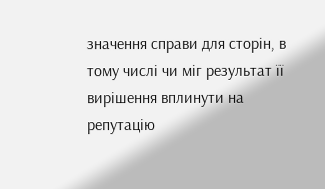значення справи для сторін, в тому числі чи міг результат її вирішення вплинути на репутацію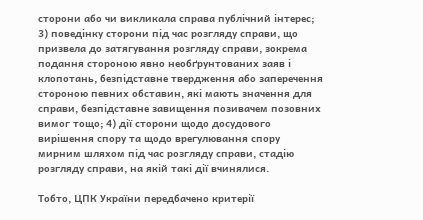сторони або чи викликала справа публічний інтерес; 3) поведінку сторони під час розгляду справи, що призвела до затягування розгляду справи, зокрема подання стороною явно необґрунтованих заяв і клопотань, безпідставне твердження або заперечення стороною певних обставин, які мають значення для справи, безпідставне завищення позивачем позовних вимог тощо; 4) дії сторони щодо досудового вирішення спору та щодо врегулювання спору мирним шляхом під час розгляду справи, стадію розгляду справи, на якій такі дії вчинялися.

Тобто, ЦПК України передбачено критерії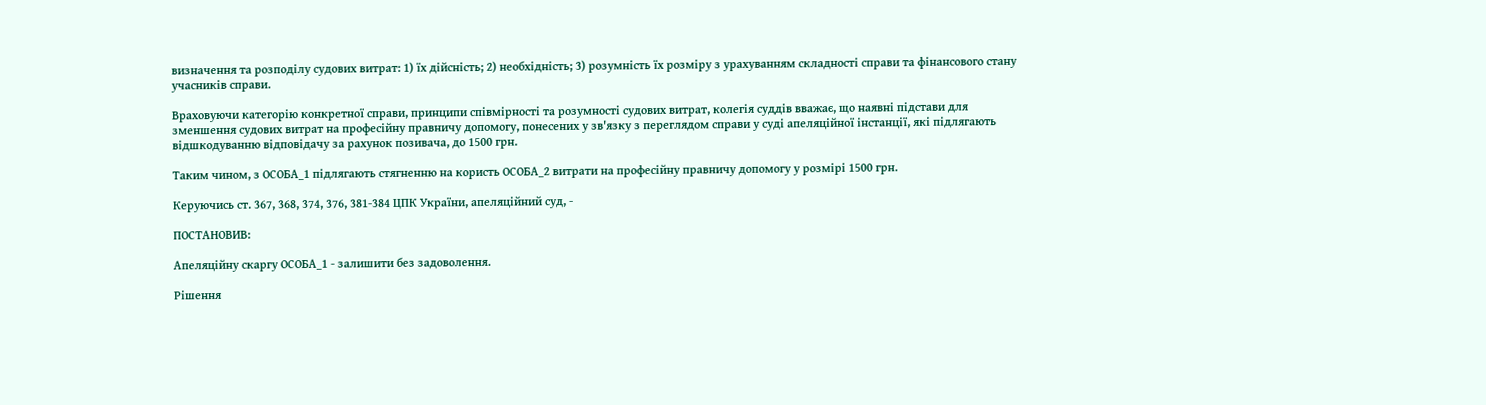визначення та розподілу судових витрат: 1) їх дійсність; 2) необхідність; 3) розумність їх розміру з урахуванням складності справи та фінансового стану учасників справи.

Враховуючи категорію конкретної справи, принципи співмірності та розумності судових витрат, колегія суддів вважає, що наявні підстави для зменшення судових витрат на професійну правничу допомогу, понесених у зв'язку з переглядом справи у суді апеляційної інстанції, які підлягають відшкодуванню відповідачу за рахунок позивача, до 1500 грн.

Таким чином, з ОСОБА_1 підлягають стягненню на користь ОСОБА_2 витрати на професійну правничу допомогу у розмірі 1500 грн.

Керуючись ст. 367, 368, 374, 376, 381-384 ЦПК України, апеляційний суд, -

ПОСТАНОВИВ:

Апеляційну скаргу ОСОБА_1 - залишити без задоволення.

Рішення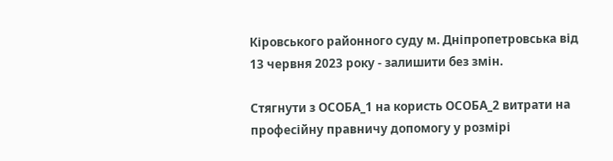Кіровського районного суду м. Дніпропетровська від 13 червня 2023 року - залишити без змін.

Стягнути з ОСОБА_1 на користь ОСОБА_2 витрати на професійну правничу допомогу у розмірі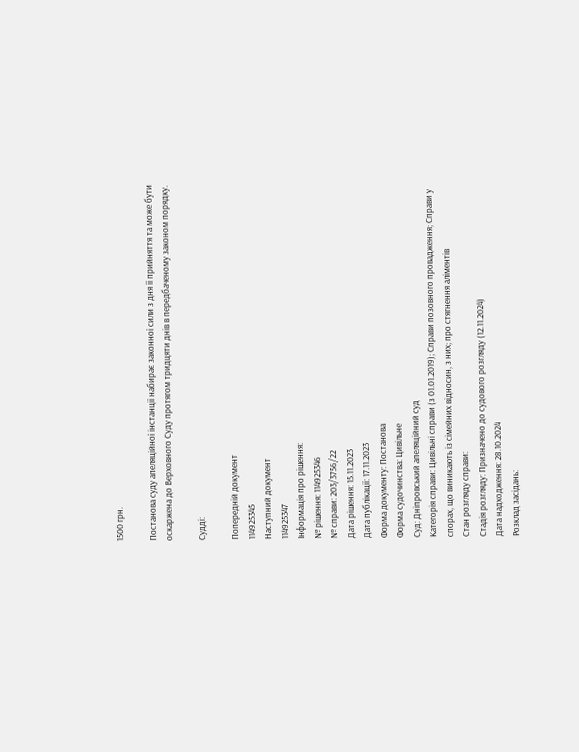1500 грн.

Постанова суду апеляційної інстанції набирає законної сили з дня її прийняття та може бути оскаржена до Верховного Суду протягом тридцяти днів в передбаченому законом порядку.

Судді:

Попередній документ
114925345
Наступний документ
114925347
Інформація про рішення:
№ рішення: 114925346
№ справи: 203/3756/22
Дата рішення: 15.11.2023
Дата публікації: 17.11.2023
Форма документу: Постанова
Форма судочинства: Цивільне
Суд: Дніпровський апеляційний суд
Категорія справи: Цивільні справи (з 01.01.2019); Справи позовного провадження; Справи у спорах, що виникають із сімейних відносин, з них; про стягнення аліментів
Стан розгляду справи:
Стадія розгляду: Призначено до судового розгляду (12.11.2024)
Дата надходження: 28.10.2024
Розклад засідань: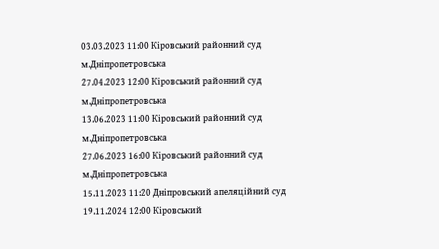03.03.2023 11:00 Кіровський районний суд м.Дніпропетровська
27.04.2023 12:00 Кіровський районний суд м.Дніпропетровська
13.06.2023 11:00 Кіровський районний суд м.Дніпропетровська
27.06.2023 16:00 Кіровський районний суд м.Дніпропетровська
15.11.2023 11:20 Дніпровський апеляційний суд
19.11.2024 12:00 Кіровський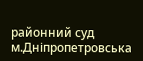районний суд м.Дніпропетровська